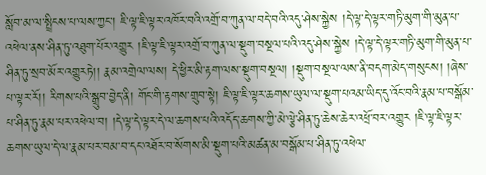སློབ་མ་ལ་སྤྲིངས་པ་ལས་ཀྱང་། ཇི་ལྟ་ཇི་ལྟར་འཁོར་བའི་འགྲོ་བ་ཀུན་ལ་བདེ་བའི་འདུ་ཤེས་སྐྱེས །དེ་ལྟ་དེ་ལྟར་གཏི་མུག་གི་མུན་པ་འཕེལ་ནས་ཤིན་ཏུ་འཐུག་པོར་འགྱུར །ཇི་ལྟ་ཇི་ལྟར་འགྲོ་བ་ཀུན་ལ་སྡུག་བསྔལ་པའི་འདུ་ཤེས་སྐྱེས །དེ་ལྟ་དེ་ལྟར་གཏི་མུག་གི་མུན་པ་ཤིན་ཏུ་སྲབ་མོར་འགྱུརཏེ།། རྣམ་འགྲེལ་ལས། དེ་ཕྱིར་མི་རྟག་ལས་སྡུག་བསྔལ། །སྡུག་བསྔལ་ལས་ནི་བདག་མེད་གསུངས། །ཞེས་པ་ལྟར་རོ།། རིགས་པའི་སྒྲུབ་བྱེད་ནི། གོང་གི་རྟགས་གྲུབ་སྟེ། ཇི་ལྟ་ཇི་ལྟར་ཆགས་ཡུལ་ལ་སྡུག་པའམ་ཡིད་དུ་འོང་བའི་རྣམ་པ་བསྒོམ་པ་ཤིན་ཏུ་རྣམ་པར་འཕེལ་བ། །དེ་ལྟ་དེ་ལྟར་དེ་ལ་ཆགས་པའི་འདོད་ཆགས་ཀྱི་མེ་ལྕེ་ཤིན་ཏུ་ཆེས་ཆེར་འཕྲོ་བར་འགྱུར །ཇི་ལྟ་ཇི་ལྟར་ཆགས་ཡུལ་དེ་ལ་རྣམ་པར་བམ་བ་དང་འཐོར་བ་སོགས་མི་སྡུག་པའི་མཚན་མ་བསྒོམ་པ་ཤིན་ཏུ་འཕེལ་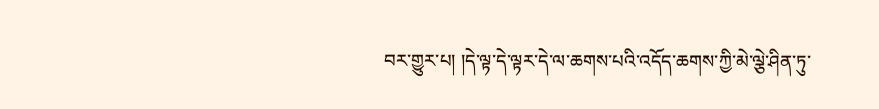བར་གྱུར་པ། །དེ་ལྟ་དེ་ལྟར་དེ་ལ་ཆགས་པའི་འདོད་ཆགས་ཀྱི་མེ་ལྕེ་ཤིན་ཏུ་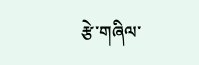རྩེ་གཞིལ་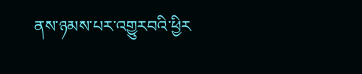ནས་ཉམས་པར་འགྱུརབའི་ཕྱིར